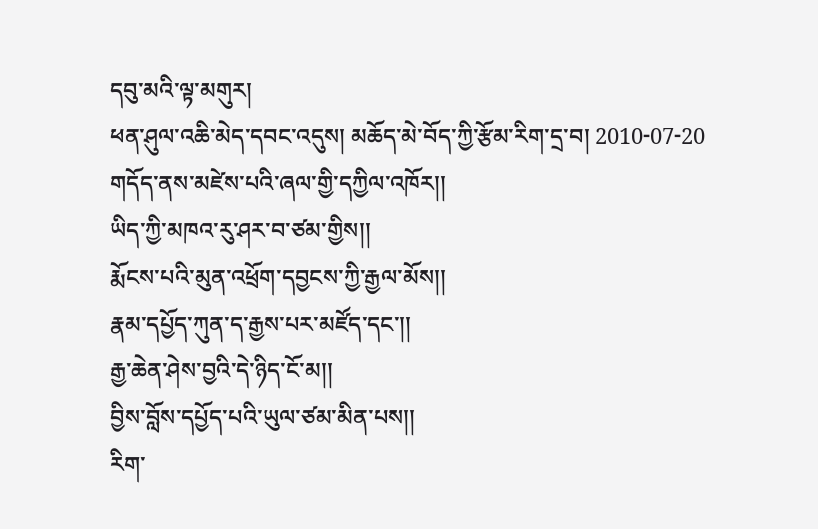དབུ་མའི་ལྟ་མགུར།
ཕན་ཤུལ་འཆི་མེད་དབང་འདུས། མཆོད་མེ་བོད་ཀྱི་རྩོམ་རིག་དྲ་བ། 2010-07-20
གདོད་ནས་མཛེས་པའི་ཞལ་གྱི་དཀྱིལ་འཁོར།།
ཡིད་ཀྱི་མཁའ་རུ་ཤར་བ་ཙམ་གྱིས།།
རྨོངས་པའི་མུན་འཕྲོག་དབྱངས་ཀྱི་རྒྱལ་མོས།།
རྣམ་དཔྱོད་ཀུན་ད་རྒྱས་པར་མཛོད་དང་།།
རྒྱ་ཆེན་ཤེས་བྱའི་དེ་ཉིད་ངོ་མ།།
བྱིས་བློས་དཔྱོད་པའི་ཡུལ་ཙམ་མིན་པས།།
རིག་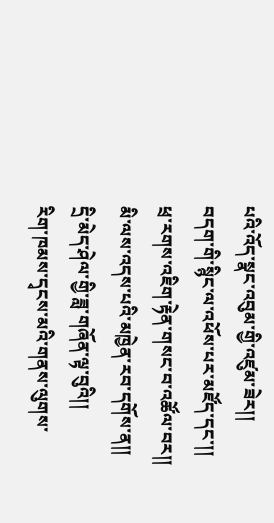པའི་འོད་སྣང་འབུམ་གྱི་འཛུམ་ཟེར།།
བདག་གི་སྙིང་ལ་འཕོས་པར་མཛོད་དང་།།
ཕྲ་རགས་འཇིག་རྟེན་གསང་བ་འཚོལ་བར།།
མི་ལས་འདས་པའི་མཁྱེན་རབ་དགོས་ན།།
དྲི་མེད་ཤེལ་གྱི་ཟླ་གཞོན་ལྟ་བུའི།།
རིག་ཁམས་དྭངས་མའི་གནས་ལུགས་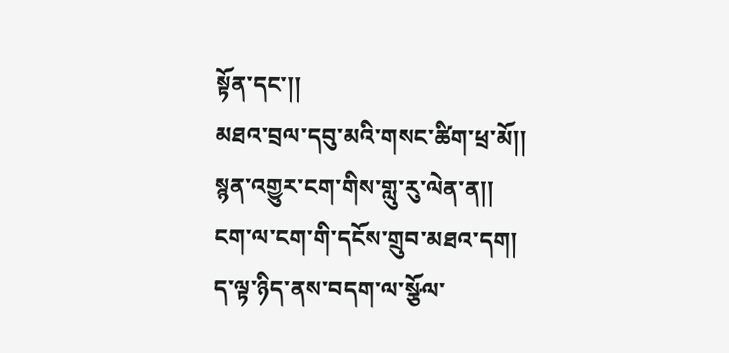སྟོན་དང་།།
མཐའ་བྲལ་དབུ་མའི་གསང་ཚིག་ཕྲ་མོ།།
སྙན་འགྱུར་ངག་གིས་གླུ་རུ་ལེན་ན།།
ངག་ལ་ངག་གི་དངོས་གྲུབ་མཐའ་དག།
ད་ལྟ་ཉིད་ནས་བདག་ལ་སྩོལ་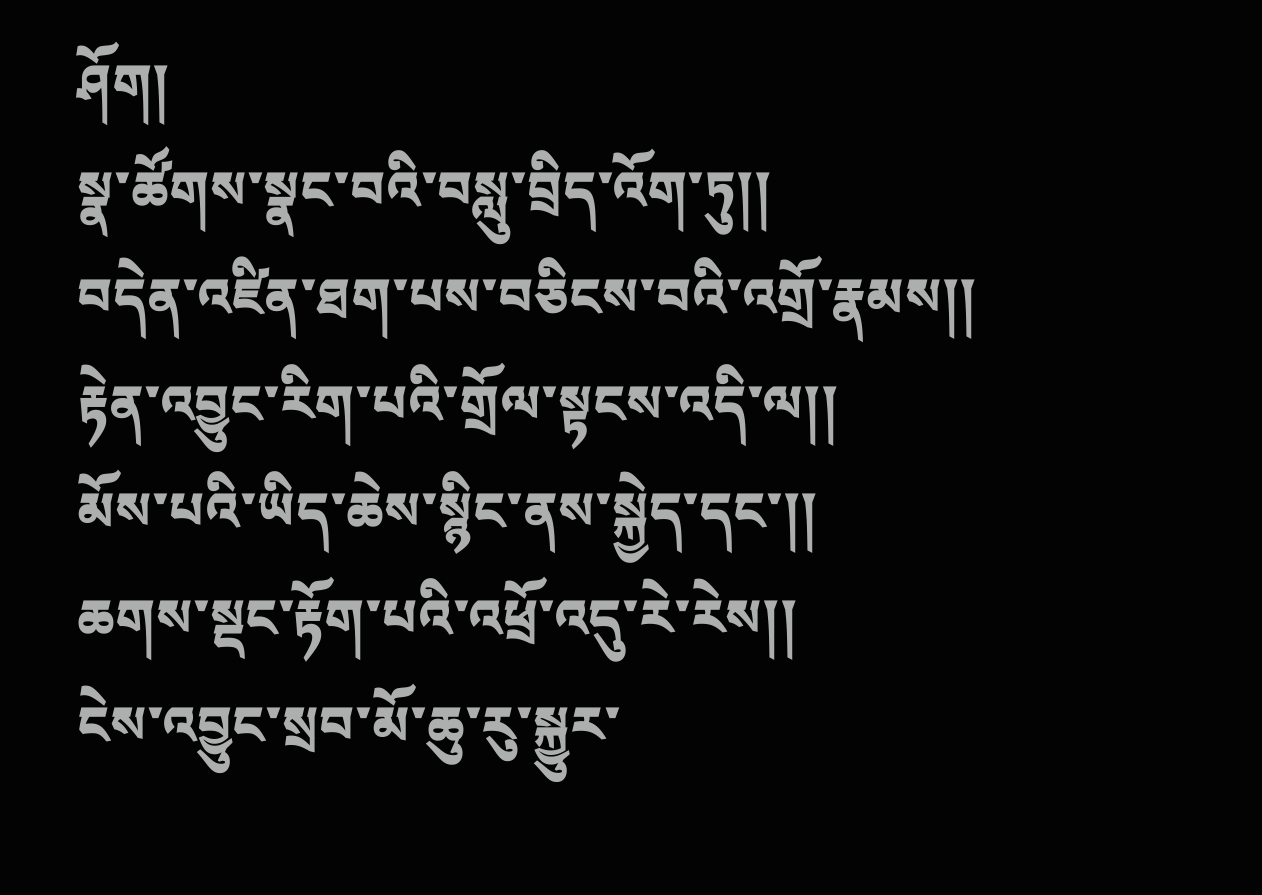ཤོག།
སྣ་ཚོགས་སྣང་བའི་བསླུ་བྲིད་འོག་ཏུ།།
བདེན་འཛིན་ཐག་པས་བཅིངས་བའི་འགྲོ་རྣམས།།
རྟེན་འབྱུང་རིག་པའི་གྲོལ་སྟངས་འདི་ལ།།
མོས་པའི་ཡིད་ཆེས་སྙིང་ནས་སྐྱེད་དང་།།
ཆགས་སྡང་རྟོག་པའི་འཕྲོ་འདུ་རེ་རེས།།
ངེས་འབྱུང་སྲབ་མོ་ཆུ་རུ་སྐྱུར་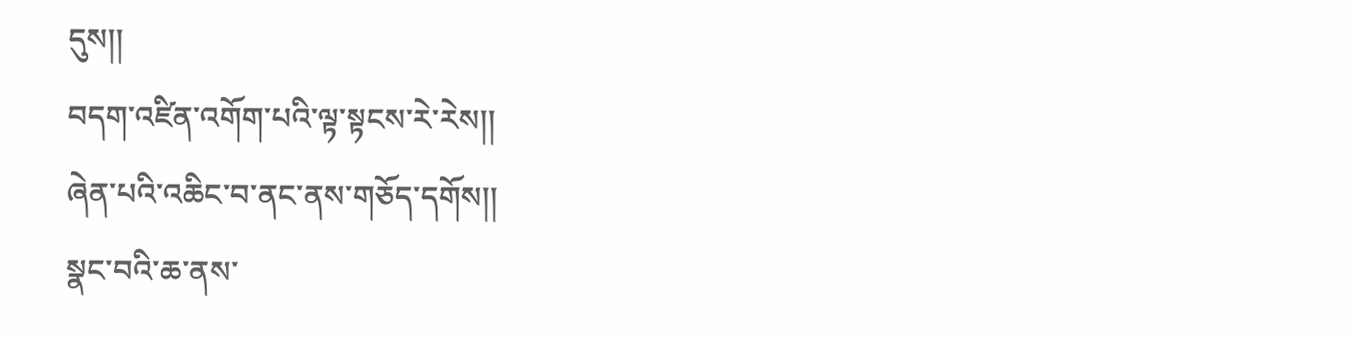དུས།།
བདག་འཛིན་འགོག་པའི་ལྟ་སྟངས་རེ་རེས།།
ཞེན་པའི་འཆིང་བ་ནང་ནས་གཅོད་དགོས།།
སྣང་བའི་ཆ་ནས་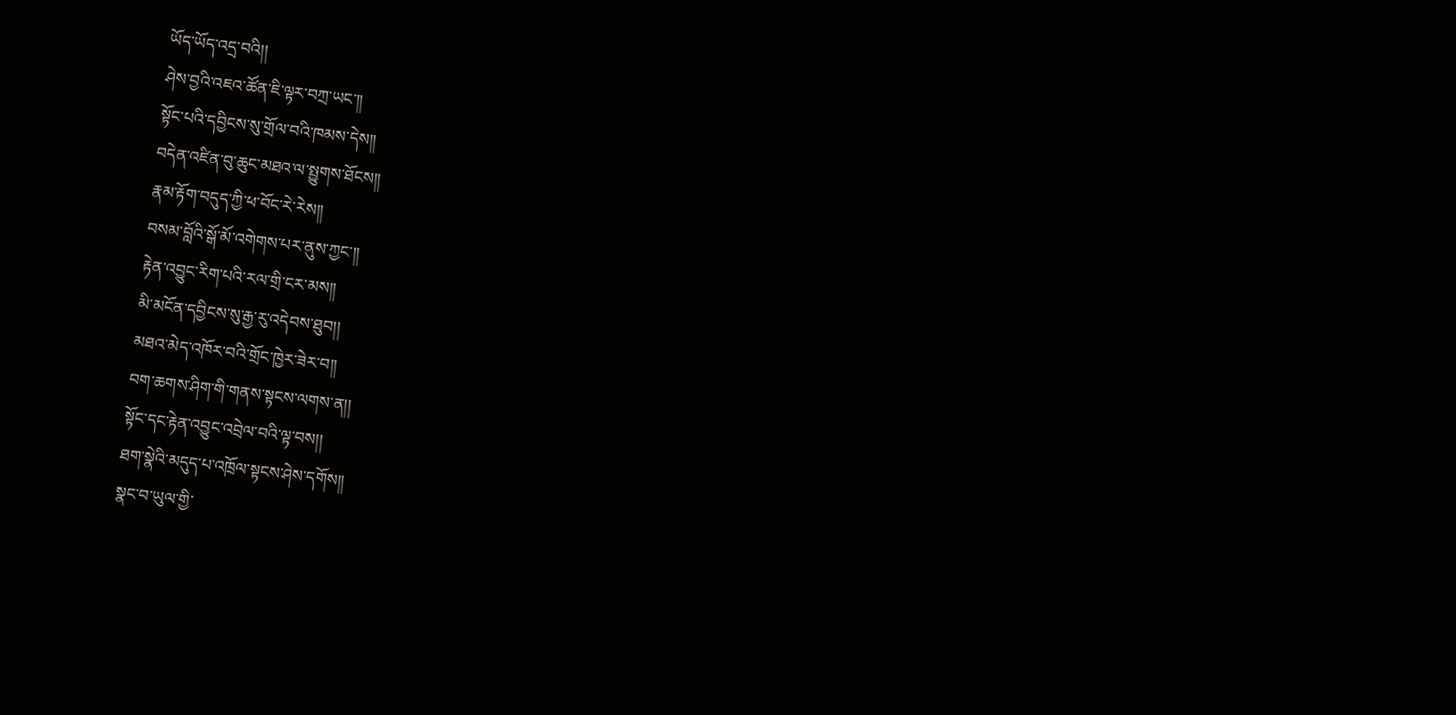ཡོད་ཡོད་འདྲ་བའི།།
ཤེས་བྱའི་འཇའ་ཚོན་ཇི་ལྟར་བཀྲ་ཡང་།།
སྟོང་པའི་དབྱིངས་སུ་གྲོལ་བའི་ཁམས་དེས།།
བདེན་འཛིན་བུ་ཆུང་མཐའ་ལ་སྤྱུགས་ཐོངས།།
རྣམ་རྟོག་བདུད་ཀྱི་ཕ་བོང་རེ་རེས།།
བསམ་བློའི་སྒོ་མོ་འགེགས་པར་ནུས་ཀྱང་།།
རྟེན་འབྱུང་རིག་པའི་རལ་གྲི་ངར་མས།།
མི་མངོན་དབྱིངས་སུ་རྒྱ་རུ་འདེབས་ཐུབ།།
མཐའ་མེད་འཁོར་བའི་གྲོང་ཁྱེར་ཟེར་བ།།
བག་ཆགས་ཤིག་གི་གནས་སྟངས་ལགས་ན།།
སྟོང་དང་རྟེན་འབྱུང་འབྲེལ་བའི་ལྟ་བས།།
ཐག་སྣེའི་མདུད་པ་འཁྲོལ་སྟངས་ཤེས་དགོས།།
སྣང་བ་ཡུལ་གྱི་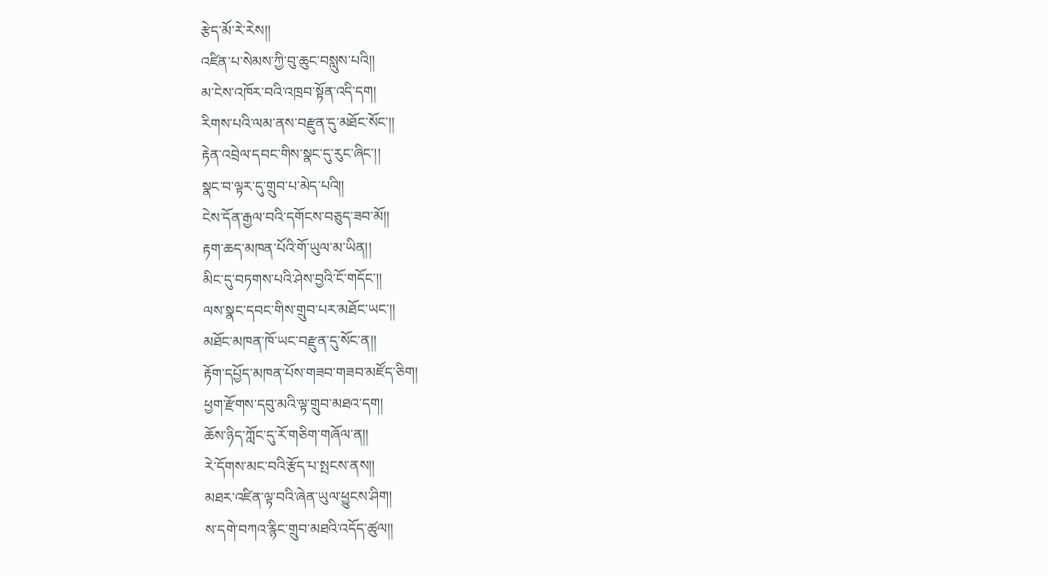རྩེད་མོ་རེ་རེས།།
འཛིན་པ་སེམས་ཀྱི་བུ་ཆུང་བསླུས་པའི།།
མ་ངེས་འཁོར་བའི་འཁྲབ་སྟོན་འདི་དག།
རིགས་པའི་ལམ་ནས་བརྫུན་དུ་མཐོང་སོང་།།
རྟེན་འབྲེལ་དབང་གིས་སྣང་དུ་རུང་ཞིང་།།
སྣང་བ་ལྟར་དུ་གྲུབ་པ་མེད་པའི།།
ངེས་དོན་རྒྱལ་བའི་དགོངས་བཅུད་ཟབ་མོ།།
རྟག་ཆད་མཁན་པོའི་གོ་ཡུལ་མ་ཡིན།།
མིང་དུ་བཏགས་པའི་ཤེས་བྱའི་ངོ་གདོང་།།
ལས་སྣང་དབང་གིས་གྲུབ་པར་མཐོང་ཡང་།།
མཐོང་མཁན་ཁོ་ཡང་བརྫུན་དུ་སོང་ན།།
རྟོག་དཔྱོད་མཁན་པོས་གཟབ་གཟབ་མཛོད་ཅིག།
ཕྱག་རྫོགས་དབུ་མའི་ལྟ་གྲུབ་མཐའ་དག།
ཆོས་ཉིད་ཀློང་དུ་རོ་གཅིག་གཞོལ་ན།།
རེ་དོགས་མང་བའི་རྩོད་པ་སྤངས་ནས།།
མཐར་འཛིན་ལྟ་བའི་ཞེན་ཡུལ་ཕྱུངས་ཤིག།
ས་དགེ་བཀའ་རྙིང་གྲུབ་མཐའི་འདོད་ཚུལ།།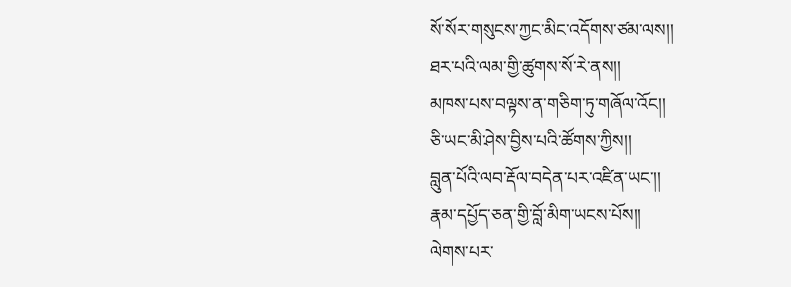སོ་སོར་གསུངས་ཀྱང་མིང་འདོགས་ཙམ་ལས།།
ཐར་པའི་ལམ་གྱི་ཚུགས་སོ་རེ་ནས།།
མཁས་པས་བལྟས་ན་གཅིག་ཏུ་གཞོལ་འོང།།
ཅི་ཡང་མི་ཤེས་བྱིས་པའི་ཚོགས་ཀྱིས།།
བླུན་པོའི་ལབ་རྡོལ་བདེན་པར་འཛིན་ཡང་།།
རྣམ་དཔྱོད་ཅན་གྱི་བློ་མིག་ཡངས་པོས།།
ལེགས་པར་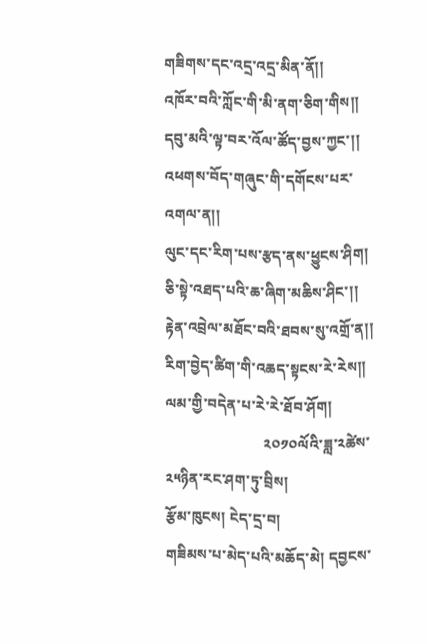གཟིགས་དང་འདྲ་འདྲ་མིན་ནོ།།
འཁོར་བའི་ཀློང་གི་མི་ནག་ཅིག་གིས།།
དབུ་མའི་ལྟ་བར་འོལ་ཚོད་བྱས་ཀྱང་།།
འཕགས་བོད་གཞུང་གི་དགོངས་པར་འགལ་ན།།
ལུང་དང་རིག་པས་རྩད་ནས་ཕྱུངས་ཤིག།
ཅི་སྟེ་འཐད་པའི་ཆ་ཞིག་མཆིས་ཤིང་།།
རྟེན་འབྲེལ་མཐོང་བའི་ཐབས་སུ་འགྲོ་ན།།
རིག་བྱེད་ཚིག་གི་འཆད་སྟངས་རེ་རེས།།
ལམ་གྱི་བདེན་པ་རེ་རེ་ཐོབ་ཤོག།
                           ༢༠༡༠ལོའི་ཟླ་༢ཚེས་༢༥ཉིན་རང་ཤག་ཏུ་བྲིས།
རྩོམ་ཁུངས། ངེད་དྲ་བ།
གཟིམས་པ་མེད་པའི་མཆོད་མེ། དབྱངས་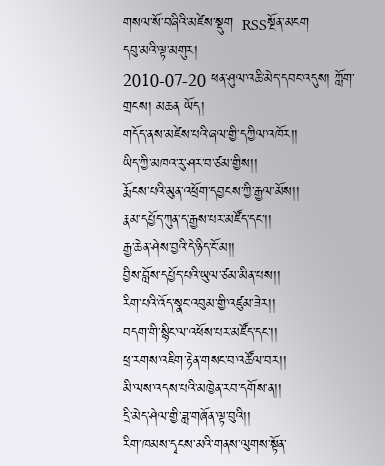གསལ་སོ་བཞིའི་མཛེས་སྡུག  RSSསྔོན་མངག
དབུ་མའི་ལྟ་མགུར།
2010-07-20 ཕན་ཤུལ་འཆི་མེད་དབང་འདུས། ཀློག་གྲངས། མཆན ཡོད།
གདོད་ནས་མཛེས་པའི་ཞལ་གྱི་དཀྱིལ་འཁོར།།
ཡིད་ཀྱི་མཁའ་རུ་ཤར་བ་ཙམ་གྱིས།།
རྨོངས་པའི་མུན་འཕྲོག་དབྱངས་ཀྱི་རྒྱལ་མོས།།
རྣམ་དཔྱོད་ཀུན་ད་རྒྱས་པར་མཛོད་དང་།།
རྒྱ་ཆེན་ཤེས་བྱའི་དེ་ཉིད་ངོ་མ།།
བྱིས་བློས་དཔྱོད་པའི་ཡུལ་ཙམ་མིན་པས།།
རིག་པའི་འོད་སྣང་འབུམ་གྱི་འཛུམ་ཟེར།།
བདག་གི་སྙིང་ལ་འཕོས་པར་མཛོད་དང་།།
ཕྲ་རགས་འཇིག་རྟེན་གསང་བ་འཚོལ་བར།།
མི་ལས་འདས་པའི་མཁྱེན་རབ་དགོས་ན།།
དྲི་མེད་ཤེལ་གྱི་ཟླ་གཞོན་ལྟ་བུའི།།
རིག་ཁམས་དྭངས་མའི་གནས་ལུགས་སྟོན་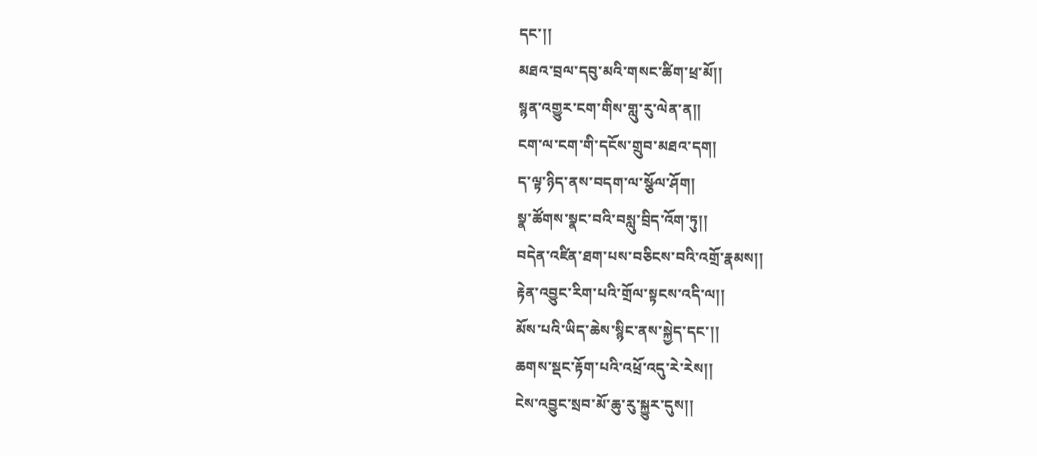དང་།།
མཐའ་བྲལ་དབུ་མའི་གསང་ཚིག་ཕྲ་མོ།།
སྙན་འགྱུར་ངག་གིས་གླུ་རུ་ལེན་ན།།
ངག་ལ་ངག་གི་དངོས་གྲུབ་མཐའ་དག།
ད་ལྟ་ཉིད་ནས་བདག་ལ་སྩོལ་ཤོག།
སྣ་ཚོགས་སྣང་བའི་བསླུ་བྲིད་འོག་ཏུ།།
བདེན་འཛིན་ཐག་པས་བཅིངས་བའི་འགྲོ་རྣམས།།
རྟེན་འབྱུང་རིག་པའི་གྲོལ་སྟངས་འདི་ལ།།
མོས་པའི་ཡིད་ཆེས་སྙིང་ནས་སྐྱེད་དང་།།
ཆགས་སྡང་རྟོག་པའི་འཕྲོ་འདུ་རེ་རེས།།
ངེས་འབྱུང་སྲབ་མོ་ཆུ་རུ་སྐྱུར་དུས།།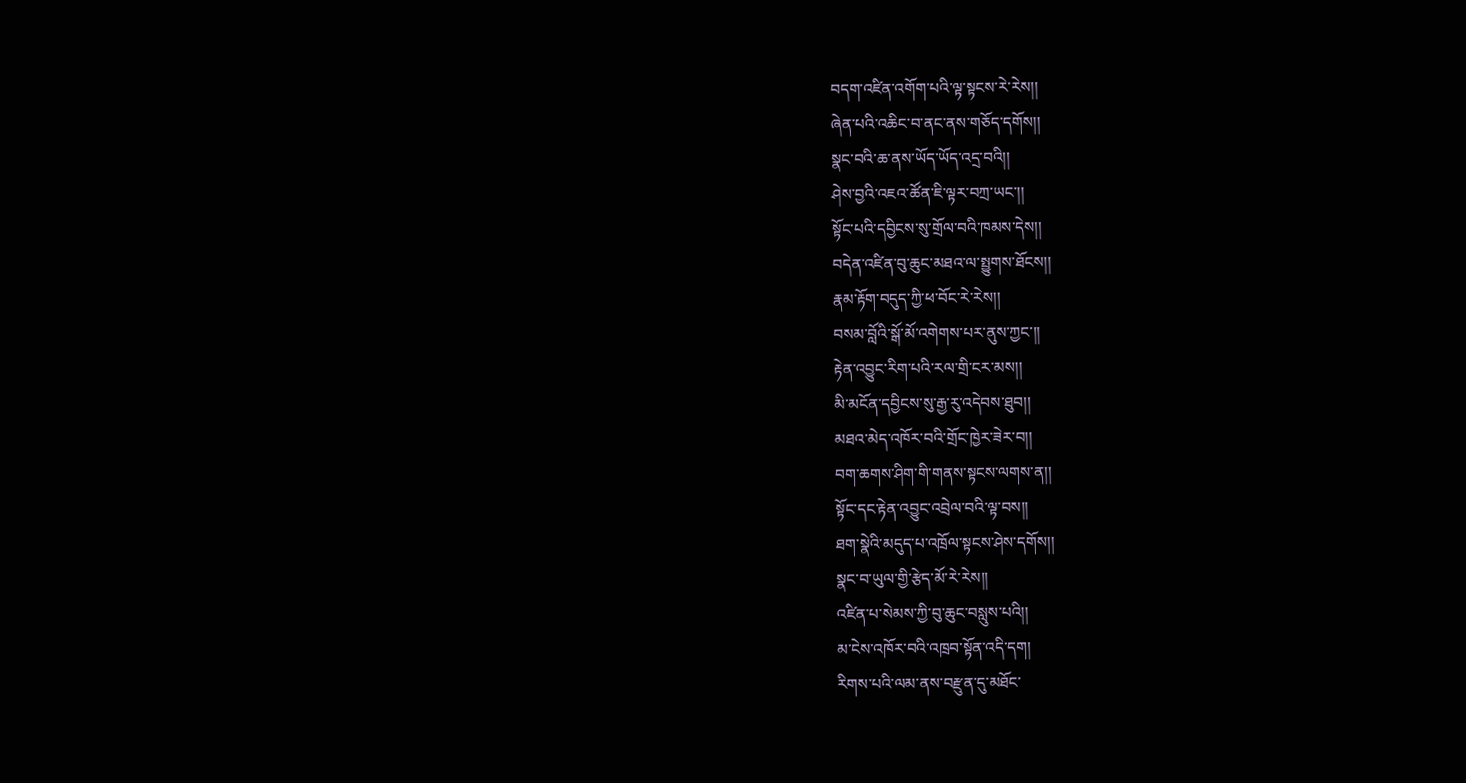བདག་འཛིན་འགོག་པའི་ལྟ་སྟངས་རེ་རེས།།
ཞེན་པའི་འཆིང་བ་ནང་ནས་གཅོད་དགོས།།
སྣང་བའི་ཆ་ནས་ཡོད་ཡོད་འདྲ་བའི།།
ཤེས་བྱའི་འཇའ་ཚོན་ཇི་ལྟར་བཀྲ་ཡང་།།
སྟོང་པའི་དབྱིངས་སུ་གྲོལ་བའི་ཁམས་དེས།།
བདེན་འཛིན་བུ་ཆུང་མཐའ་ལ་སྤྱུགས་ཐོངས།།
རྣམ་རྟོག་བདུད་ཀྱི་ཕ་བོང་རེ་རེས།།
བསམ་བློའི་སྒོ་མོ་འགེགས་པར་ནུས་ཀྱང་།།
རྟེན་འབྱུང་རིག་པའི་རལ་གྲི་ངར་མས།།
མི་མངོན་དབྱིངས་སུ་རྒྱ་རུ་འདེབས་ཐུབ།།
མཐའ་མེད་འཁོར་བའི་གྲོང་ཁྱེར་ཟེར་བ།།
བག་ཆགས་ཤིག་གི་གནས་སྟངས་ལགས་ན།།
སྟོང་དང་རྟེན་འབྱུང་འབྲེལ་བའི་ལྟ་བས།།
ཐག་སྣེའི་མདུད་པ་འཁྲོལ་སྟངས་ཤེས་དགོས།།
སྣང་བ་ཡུལ་གྱི་རྩེད་མོ་རེ་རེས།།
འཛིན་པ་སེམས་ཀྱི་བུ་ཆུང་བསླུས་པའི།།
མ་ངེས་འཁོར་བའི་འཁྲབ་སྟོན་འདི་དག།
རིགས་པའི་ལམ་ནས་བརྫུན་དུ་མཐོང་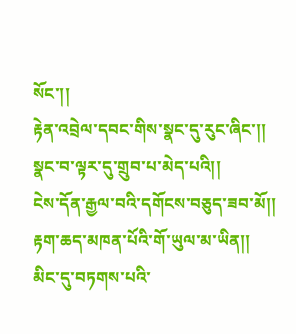སོང་།།
རྟེན་འབྲེལ་དབང་གིས་སྣང་དུ་རུང་ཞིང་།།
སྣང་བ་ལྟར་དུ་གྲུབ་པ་མེད་པའི།།
ངེས་དོན་རྒྱལ་བའི་དགོངས་བཅུད་ཟབ་མོ།།
རྟག་ཆད་མཁན་པོའི་གོ་ཡུལ་མ་ཡིན།།
མིང་དུ་བཏགས་པའི་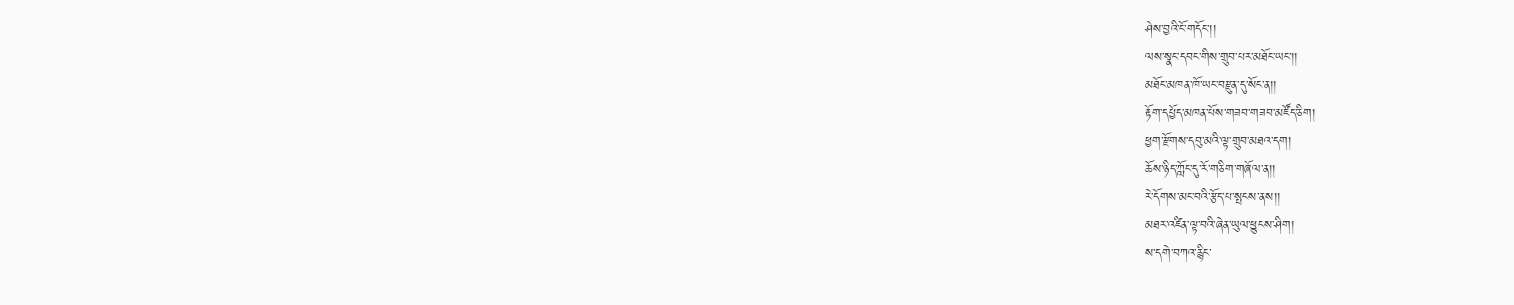ཤེས་བྱའི་ངོ་གདོང་།།
ལས་སྣང་དབང་གིས་གྲུབ་པར་མཐོང་ཡང་།།
མཐོང་མཁན་ཁོ་ཡང་བརྫུན་དུ་སོང་ན།།
རྟོག་དཔྱོད་མཁན་པོས་གཟབ་གཟབ་མཛོད་ཅིག།
ཕྱག་རྫོགས་དབུ་མའི་ལྟ་གྲུབ་མཐའ་དག།
ཆོས་ཉིད་ཀློང་དུ་རོ་གཅིག་གཞོལ་ན།།
རེ་དོགས་མང་བའི་རྩོད་པ་སྤངས་ནས།།
མཐར་འཛིན་ལྟ་བའི་ཞེན་ཡུལ་ཕྱུངས་ཤིག།
ས་དགེ་བཀའ་རྙིང་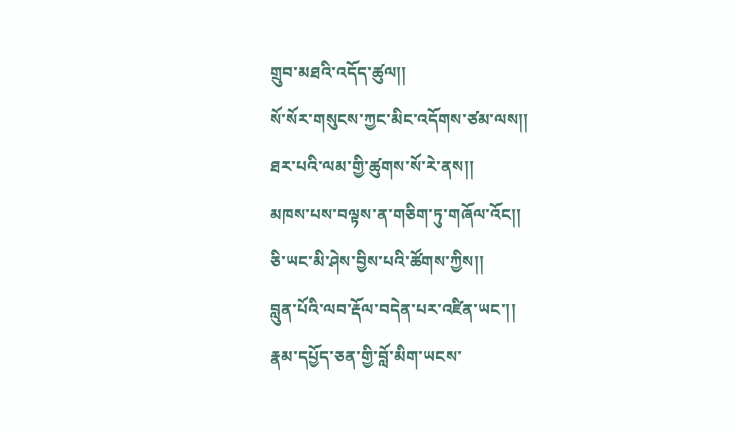གྲུབ་མཐའི་འདོད་ཚུལ།།
སོ་སོར་གསུངས་ཀྱང་མིང་འདོགས་ཙམ་ལས།།
ཐར་པའི་ལམ་གྱི་ཚུགས་སོ་རེ་ནས།།
མཁས་པས་བལྟས་ན་གཅིག་ཏུ་གཞོལ་འོང།།
ཅི་ཡང་མི་ཤེས་བྱིས་པའི་ཚོགས་ཀྱིས།།
བླུན་པོའི་ལབ་རྡོལ་བདེན་པར་འཛིན་ཡང་།།
རྣམ་དཔྱོད་ཅན་གྱི་བློ་མིག་ཡངས་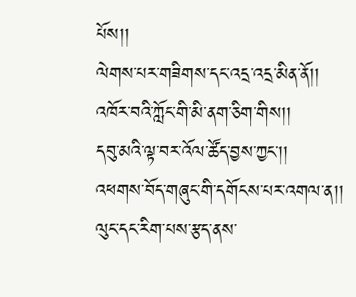པོས།།
ལེགས་པར་གཟིགས་དང་འདྲ་འདྲ་མིན་ནོ།།
འཁོར་བའི་ཀློང་གི་མི་ནག་ཅིག་གིས།།
དབུ་མའི་ལྟ་བར་འོལ་ཚོད་བྱས་ཀྱང་།།
འཕགས་བོད་གཞུང་གི་དགོངས་པར་འགལ་ན།།
ལུང་དང་རིག་པས་རྩད་ནས་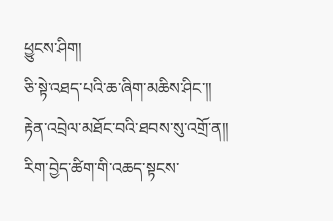ཕྱུངས་ཤིག།
ཅི་སྟེ་འཐད་པའི་ཆ་ཞིག་མཆིས་ཤིང་།།
རྟེན་འབྲེལ་མཐོང་བའི་ཐབས་སུ་འགྲོ་ན།།
རིག་བྱེད་ཚིག་གི་འཆད་སྟངས་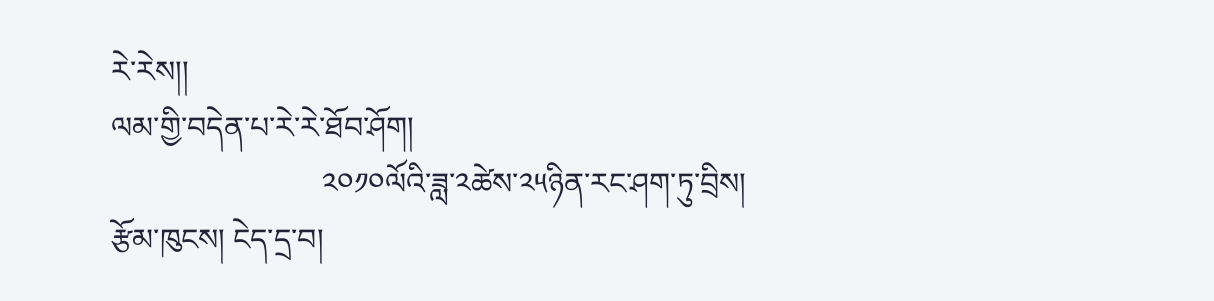རེ་རེས།།
ལམ་གྱི་བདེན་པ་རེ་རེ་ཐོབ་ཤོག།
                           ༢༠༡༠ལོའི་ཟླ་༢ཚེས་༢༥ཉིན་རང་ཤག་ཏུ་བྲིས།
རྩོམ་ཁུངས། ངེད་དྲ་བ།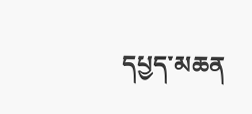དཔྱད་མཆན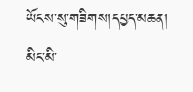ཡོངས་སུ་གཟིགས།དཔྱད་མཆན།
མིང་མི་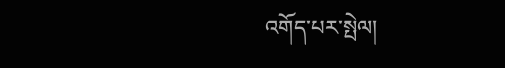འགོད་པར་སྤེལ།